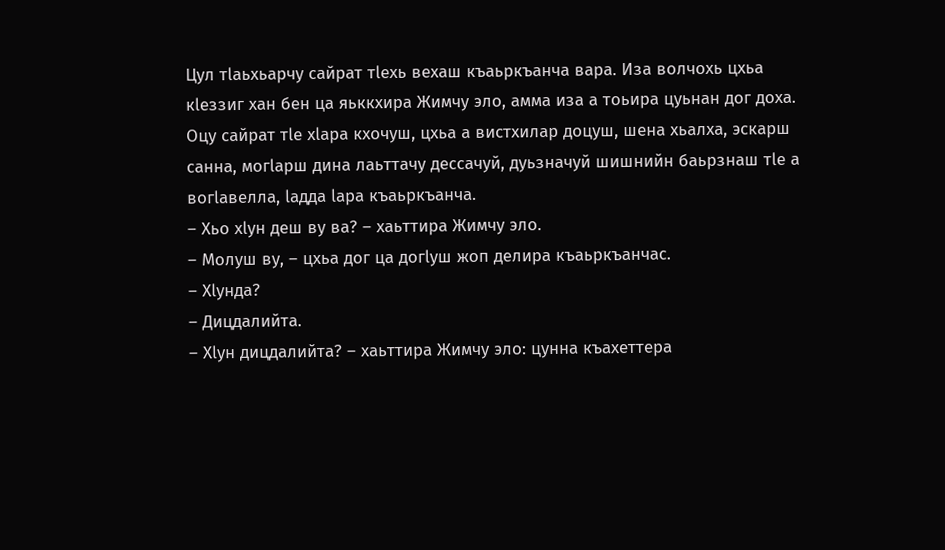Цул тӏаьхьарчу сайрат тӏехь вехаш къаьркъанча вара. Иза волчохь цхьа кӏеззиг хан бен ца яьккхира Жимчу эло, амма иза а тоьира цуьнан дог доха.
Оцу сайрат тӏе хӏара кхочуш, цхьа а вистхилар доцуш, шена хьалха, эскарш санна, могӏарш дина лаьттачу дессачуй, дуьзначуй шишнийн баьрзнаш тӏе а вогӏавелла, ӏадда ӏара къаьркъанча.
– Хьо хӏун деш ву ва? – хаьттира Жимчу эло.
– Молуш ву, – цхьа дог ца догӏуш жоп делира къаьркъанчас.
– Хӏунда?
– Дицдалийта.
– Хӏун дицдалийта? – хаьттира Жимчу эло: цунна къахеттера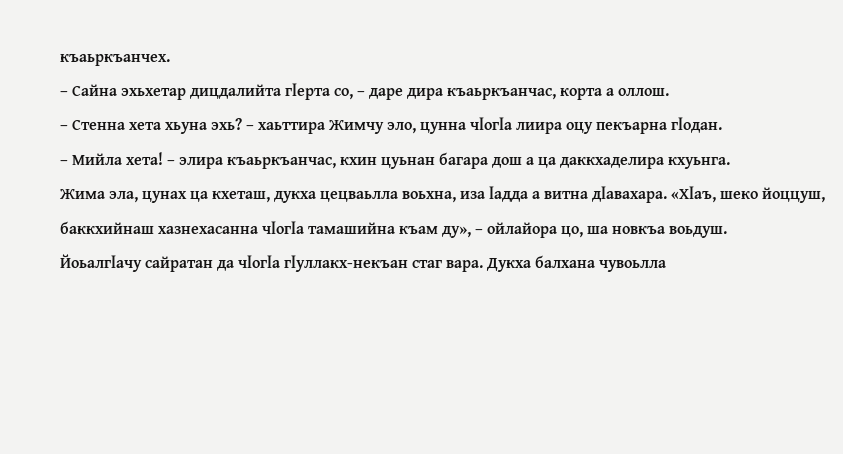къаьркъанчех.
– Сайна эхьхетар дицдалийта гӏерта со, – даре дира къаьркъанчас, корта а оллош.
– Стенна хета хьуна эхь? – хаьттира Жимчу эло, цунна чӏогӏа лиира оцу пекъарна гӏодан.
– Мийла хета! – элира къаьркъанчас, кхин цуьнан багара дош а ца даккхаделира кхуьнга.
Жима эла, цунах ца кхеташ, дукха цецваьлла воьхна, иза ӏадда а витна дӏавахара. «Хӏаъ, шеко йоццуш, баккхийнаш хазнехасанна чӏогӏа тамашийна къам ду», – ойлайора цо, ша новкъа воьдуш.
Йоьалгӏачу сайратан да чӏогӏа гӏуллакх-некъан стаг вара. Дукха балхана чувоьлла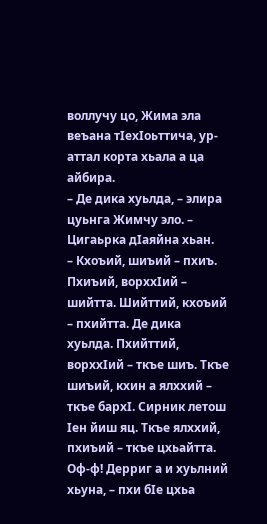воллучу цо, Жима эла веъана тӏехӏоьттича, ур-аттал корта хьала а ца айбира.
– Де дика хуьлда, – элира цуьнга Жимчу эло. – Цигаьрка дӏаяйна хьан.
– Кхоъий, шиъий – пхиъ. Пхиъий, ворххӏий – шийтта. Шийттий, кхоъий – пхийтта. Де дика хуьлда. Пхийттий, ворххӏий – ткъе шиъ. Ткъе шиъий, кхин а ялххий – ткъе бархӏ. Сирник летош ӏен йиш яц. Ткъе ялххий, пхиъий – ткъе цхьайтта. Оф-ф! Дерриг а и хуьлний хьуна, – пхи бӏе цхьа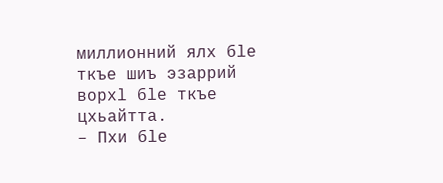миллионний ялх бӏе ткъе шиъ эзаррий ворхӏ бӏе ткъе цхьайтта.
– Пхи бӏе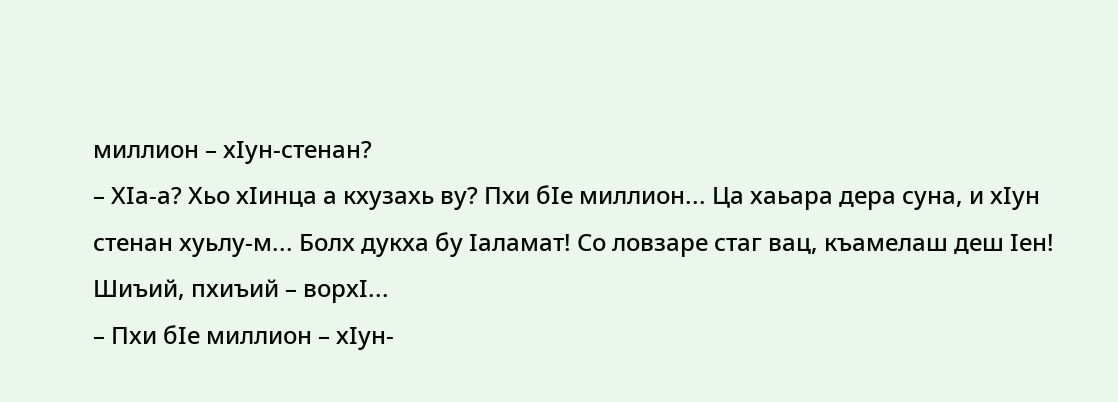миллион – хӏун-стенан?
– Хӏа-а? Хьо хӏинца а кхузахь ву? Пхи бӏе миллион... Ца хаьара дера суна, и хӏун стенан хуьлу-м... Болх дукха бу ӏаламат! Со ловзаре стаг вац, къамелаш деш ӏен! Шиъий, пхиъий – ворхӏ...
– Пхи бӏе миллион – хӏун-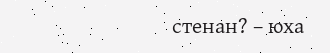стенан? – юха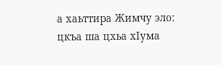а хаьттира Жимчу эло: цкъа ша цхьа хӏума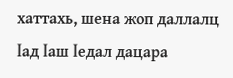хаттахь, шена жоп даллалц ӏад ӏаш ӏедал дацара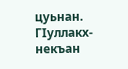цуьнан.
Гӏуллакх-некъан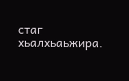стаг хьалхьаьжира.